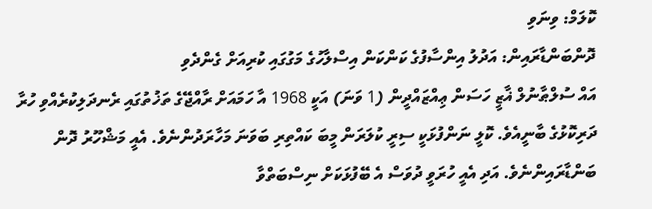ކޮލަމް: ވިނަވި
ދޮންބަންޑާރައިން: އަދުލު އިންސާފުގެ ކަންކަން އިސްލާހުގެ މަގުގައި ކުރިއަށް ގެންދެވި
އައް ސުލްޠާނުލް ޣާޒީ ހަސަން ޢިއްޒައްދީން (1 ވަނަ) އަކީ 1968 އާ ހަމައަށް ރާއްޖޭގެ ތަޚުތުގައި ރެނދަލިކުރެއްވި ހުރާ ދަރިކޮޅުގެ ބާނީއެވެ. ކޮލީ ނަންފުޅަކީ ސިރީ ކުލަރަން މީބަ ކައްތިރި ބަވަނަ މަހާރަދުންނެވެ. އެއީ މަޝްހޫރު ދޮން ބަންޑާރައިންނެވެ. އަދި އެއީ ހުރަވީ ދުވަސް އެ ބޭފުޅަކަށް ނިސްބަތްވާ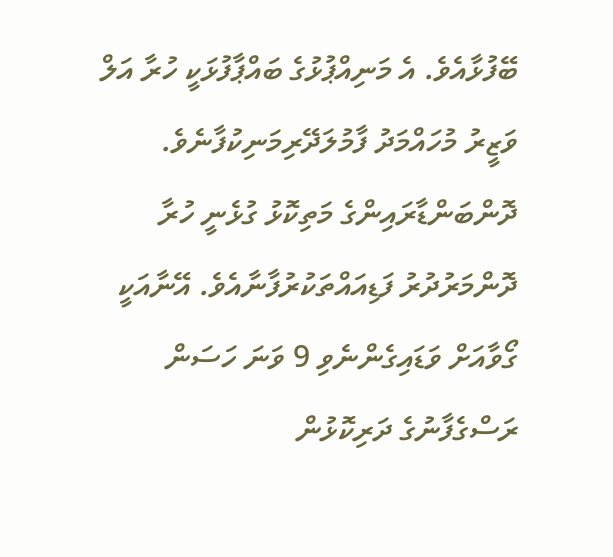ބޭފުޅާއެވެ. އެ މަނިއްޕުޅުގެ ބައްޕާފުޅަކީ ހުރާ އަލް ވަޒީރު މުހައްމަދު ފާމުލަދޭރިމަނިކުފާނެވެ.
ދޮންބަންޑާރައިންގެ މަތިކޮޅު ގުޅެނީ ހުރާ ދޮންމަރުދުރު ފަޑިއައްތަކުރުފާނާއެވެ. އޭނާއަކީ ގޯވާއަށް ވަޑައިގެންނެވި 9 ވަނަ ހަސަން ރަސްގެފާނުގެ ދަރިކޮޅުން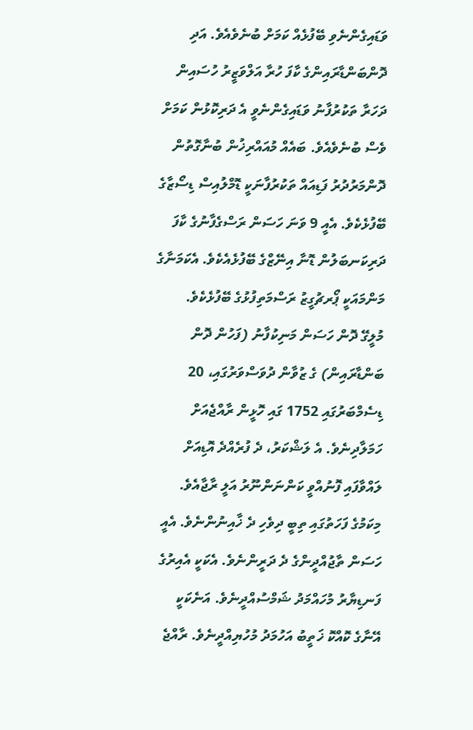ވަޑައިގެންނެވި ބޭފުޅެއް ކަމަށް ބުނެވެއެވެ. އަދި ދޮންބަންޑާރައިންގެ ކާފަ ހުރާ އަލްވަޒީރު ހުސައިން ދަހަރާ ތަކުރުފާނު ވަޑައިގެންނެވީ އެ ދަރިކޮޅުން ކަމަށް ވެސް ބުނެވެއެވެ. ބައެއް މުއައްރިޚުން ބުނާގޮތުން ދޮންމަރުދުރު ފަޑިއައް ތަކުރުފާނަކީ ޑޮމްލުއިސް ޑިސޯޒާގެ ބޭފުޅެކެވެ. އެއީ 9 ވަނަ ހަސަން ރަސްގެފާނުގެ ކާފަ ދަރިކަނބަލުން ޑޮނާ އިނޭޒްގެ ބޭފުޅެއެކެވެ. އެކަމަނާގެ މަންމައަކީ ޕޯރޗުގީޒު ރަސްމަތިފުޅުގެ ބޭފުޅެކެވެ.
މުލީގޭ ދޮން ހަސަން މަނިކުފާނު (ފަހުން ދޮން ބަންޑާރައިން) ގެ ޒުވާން ދުވަސްވަރުގައި، 20 ޑިސެމްބަރުގައި 1752 ގައި ހޮޅީން ރާއްޖެއަށް ހަމަލާދިނެވެ. އެ ލަޝްކަރު، ދެ ފުރެއްދެ އޮޑިއަށް ލައްވާފައި ފޮނުއްވީ ކަންނަންނޫރު އަލީ ރާޖާއެވެ. މިކަމުގެ ފަހަތުގައި ތިބީ ދިވެހި ދެ ޚާއިނުންނެވެ. އެއީ ހަސަން ތާޖުއްދީންގެ ދެ ދަރީންނެވެ. އެކަކީ އެއިރުގެ ފަނޑިޔާރު މުހައްމަދު ޝަމްސުއްދީނެވެ. އަނެކަކީ އޭނާގެ ކޮއްކޮ ޚަތީބު އަހުމަދު މުހުޔިއްދީނެވެ. ރާއްޖެ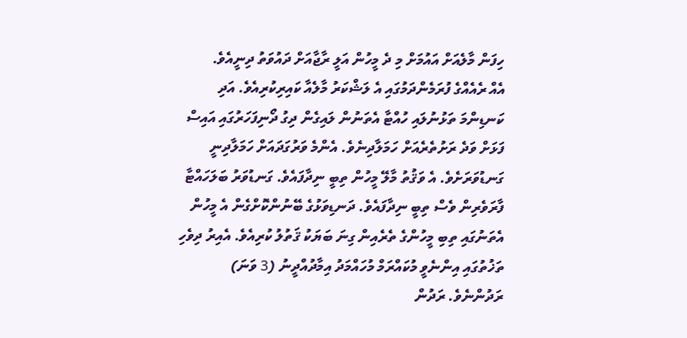ހިފަން މާލެއަށް އައުމަށް މި ދެ މީހުން އަލީ ރާޖާއަށް ދައުވަތު ދިނީއެވެ.
އެއް ރެއެއްގެ ފުރަމެންދަމުގައި އެ ލަޝްކަރު މާލެއާ ކައިރިކުރިއެވެ. އަދި ކަނޑިންމަ ތަޅުނުލައި ހުއްޓާ އެތަނުން ލައިގެން ދިގު ދޯނިފަހަރުގައި އައިސް ފަޅަށް ވަދެ ރަށުތެރެއަށް ހަމަލާދިނެވެ. އެންމެ ވަރުގަދައަށް ހަމަލާދިނީ ގަނޑުވަރަށެވެ. އެ ވަޤުތު މާލޭ މީހުން ތިބީ ނިދާފައެވެ. ގަނޑުވަރު ބަލަހައްޓާ ފާރަވެރިން ވެސް ތިބީ ނިދާފައެވެ. ދަނޑިވަޅުގެ ބޭނުންކޮށްގެން އެ މީހުން އެތަނުގައި ތިބި މީހުންގެ ތެރެއިން ގިނަ ބަޔަކު ޤަތުލު ކުރިއެވެ. އެއިރު ދިވެހި ތަޚުތުގައި އިންނެވީ މުކައްރަމް މުހައްމަދު އިމާދުއްދީނު (3 ވަނަ) ރަދުންނެވެ. ރަދުން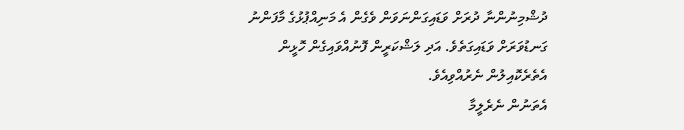ދުޝްމިނުންނާ ދުރަށް ވަޑައިގަންނަވަން ވެގެން އެ މަނިއްޕުޅުގެ މާފަންނު ގަނޑުވަރަށް ވަޑައިގަތެވެ. އަދި ލަޝްކަރީން ފޮނުއްވައިގެން ހޮޅީން އެތެރެކޮއިލުން ނެރުއްވިއެވެ.
އެތަނުން ނެރެލީމާ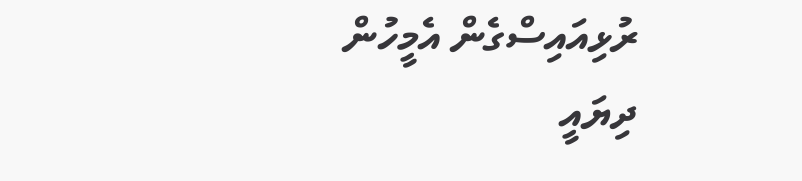ރުޅިއައިސްގެން އެމީހުން ދިޔައީ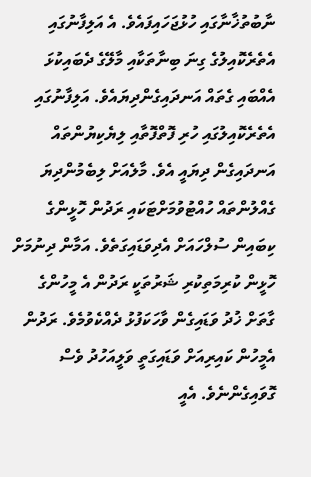ނާބުތުޚާނާގައި ހުޅުޖަހައިފައެވެ. އެ އަލިފާނުގައި އެތެރެކޮއިލުގެ ގިނަ ބިނާތަކާއި މާލޭގެ ދެބައިކުޅަ އެއްބައި ގެތައް އަނދައިގެންދިޔައެވެ. އަލިފާނުގައި އެތެރެކޮއިލުގައި ހުރި ފޮތްފޮތާއި ލިޔެކިޔުންތައް އަނދައިގެން ދިޔައީ އެވެ. މާލެއަށް ލިބެމުންދިޔަ ގެއްލުންތައް ހުއްޓުވުމަށްޓަކައި ރަދުން ހޮޅީންގެ ކިބައިން ސުލްހައަށް އެދިވަޑައިގަތެވެ. އަމާން ދިނުމަށް ހޮޅީން ކުރިމަތިކުރި ޝަރުތަކީ ރަދުން އެ މީހުންގެ ގާތަށް ޚުދު ވަޑައިގެން ވާހަކަފުޅު ދެއްކެވުމެވެ. ރަދުން އެމީހުން ކައިރިއަށް ވަޑައިގަތީ ވަލީއަހުދު ވެސް ގޮވައިގެންނެވެ. އެއީ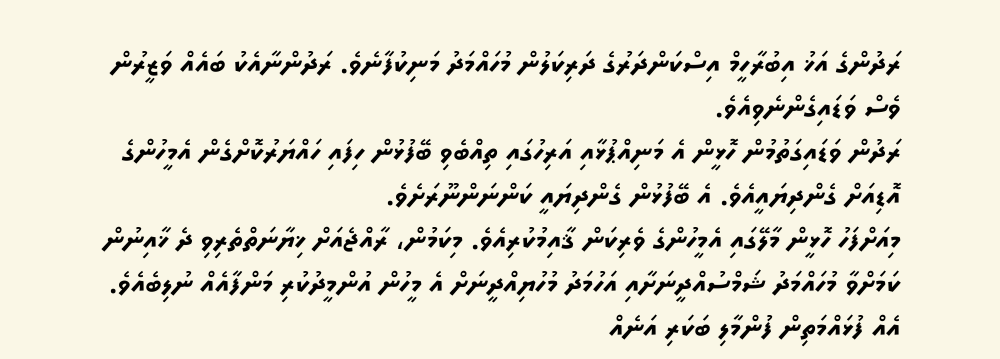ރަދުންގެ އަޚު އިބުރާހީމް އިސްކަންދަރުގެ ދަރިކަލުން މުހައްމަދު މަނިކުފާނެވެ. ރަދުންނާއެކު ބައެއް ވަޒީރުން ވެސް ވަޑައިގެންނެވިއެވެ.
ރަދުން ވަޑައިގަތުމުން ހޮޅީން އެ މަނިއްޕުޅާއި އަރިހުގައި ތިއްބެވި ބޭފުޅުން ހިފައި ހައްޔަރުކޮށްގެން އެމީހުންގެ އޮޑިއަށް ގެންދިޔައީއެވެ. އެ ބޭފުޅުން ގެންދިޔައީ ކަންނަންނޫރަށެވެ.
މިއަށްފަހު ހޮޅީން މާލޭގައި އެމީހުންގެ ވެރިކަން ޤާއިމުކުރިއެވެ. މިކަމުން، ރާއްޖެއަށް ޚިޔާނަތްތެރިވި ދެ ޚާއިނުން ކަމަށްވާ މުހައްމަދު ޝަމްސުއްދީނަށާއި އަހުމަދު މުހުޔިއްދީނަށް އެ މީހުން އުންމީދުކުރި މަންފާއެއް ނުލިބެއެވެ. އެއް ފުޅައްމަތިން ފުންމާލި ބަކަރި އަނެއް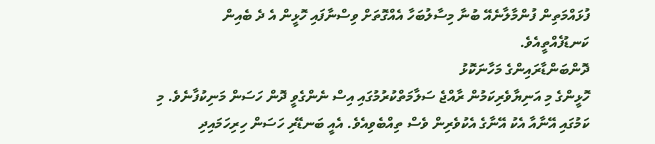ފުޅައްމަތިން ފުންމާލާނެއޭ ބުނާ މިސާލުބަހާ އެއްގޮތަށް ވިސްނާފައި ހޮޅީން އެ ދެ ބެއިން ކަނޑުފެއްތީއެވެ.
ދޮންބަންޑާރައިންގެ މަހާނަކޮޅު
ހޮޅީންގެ މި އަނިޔާވެރިކަމުން ރާއްޖެ ސަލާމަތްކުރުމުގައި އިސް ނެންގެވީ ދޮން ހަސަން މަނިކުފާނެވެ. މި ކަމުގައި އޭނާއާ އެކު އޭނާގެ އެކުވެރިން ވެސް ތިއްބެވިއެވެ. އެއީ ބަނޑޭރި ހަސަން ހިރިހަމައިދި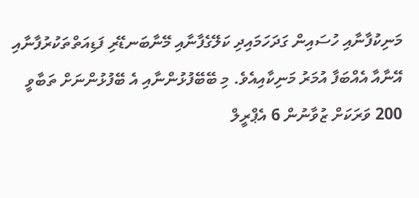މަނިކުފާނާއި ހުސައިން ގަދަހަމައިދި ކަލޭގެފާނާއި މޭނާބަނޑޭރި ފަޑިއަތްތަކުރުފާނާއި އޭނާއާ އެއްބަފާ އުމަރު މަނިކާއިއެވެ. މި ބޭބޭފުޅުންނާއި އެ ބޭފުޅުންނަށް ތަބާވީ 200 ވަރަކަށް ޒުވާނުން 6 އެޕްރީލް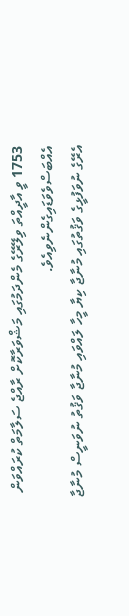1753 ވީ އާދީއްތަ ވިލޭރޭގެ މެންދަމުގައި މަޝްވަރާކޮށް ރާއްޖެ ސަލާމަތް ކުރައްވަން އެއްބަސްވެވަޑައިގެންނެވިއެވެ.
އެރޭގެ ނުވަފުޅީގެ ވަޤުތުގައި މުނާޖާ ކިޔާ މީހާ ލައްވައި މުނާޖާ ވަޤުތު ނުވަނީސް މުނާޖާ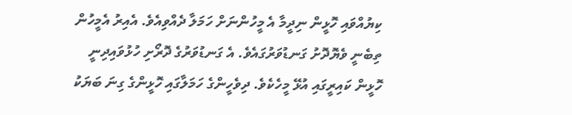ކިޔުއްވައި ހޮޅީން ނިދީމާ އެ މީހުންނަށް ހަމަލާ ދެއްވިއެވެ. އެއިރު އެމީހުން ތިބެނީ ވެޔޮދޮށު ގަނޑުވަރުގައެވެ. އެ ގަނޑުވަރުގެ ދޮރޯށި ހުޅުވައިދިނީ ހޮޅީން ކައިރީގައި އުޅޭ މީހެކެވެ. ދިވެހީންގެ ހަމަލާގައި ހޮޅީންގެ ގިނަ ބަޔަކު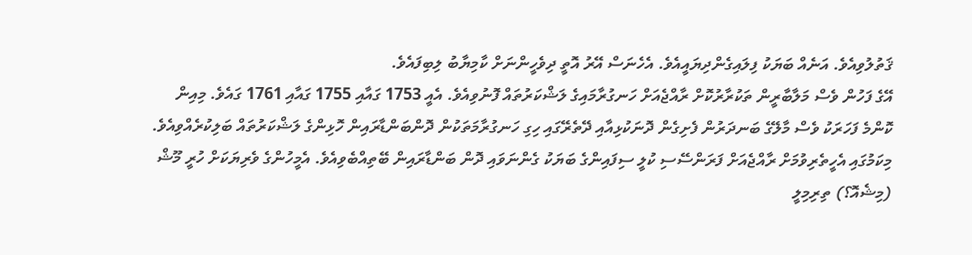ޤަތުލުވިއެވެ. އަނެއް ބަޔަކު ފިލައިގެންދިޔައީއެވެ. އެހެނަސް އޭރު އޮތީ ދިވެހީންނަށް ކާމިޔާބު ލިބިފައެވެ.
އޭގެ ފަހުން ވެސް މަލާބާރީން ތަކުރާރުކޮށް ރާއްޖެއަށް ހަނގުރާމައިގެ ލަޝްކަރުތައް ފޮނުވިއެވެ. އެއީ 1753 ގައާއި 1755 ގައާއި 1761 ގައެވެ. މިއިން ކޮންމެ ފަހަރަކު ވެސް މާލޭގެ ބަނދަރުން ފެށިގެން ދޮނަކުޅިއާއި ދޭތެރޭގައި ހިގި ހަނގުރާމަތަކުން ދޮންބަންޑާރައިން ހޮޅިންގެ ލަޝްކަރުތައް ބަލިކުރެއްވިއެވެ.
މިކަމުގައި އެހީތެރިވުމަށް ރާއްޖެއަށް ފަރަންސޭސި ކުލީ ސިފައިންގެ ބަޔަކު ގެންނަވައި ދޮން ބަންޑާރައިން ބޭތިއްބެވިއެވެ. އެމީހުންގެ ވެރިޔަކަށް ހުރީ މޫޝް (މިޝެއޮ؟) ތިރިމިލީ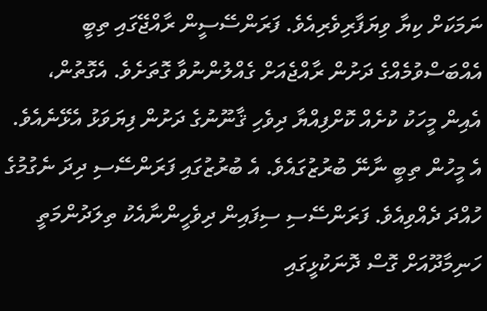ނަމަކަށް ކިޔާ ވިޔަފާރިވެރިއެވެ. ފަރަންސޭސީން ރާއްޖޭގައި ތިބީ އެއްބަސްވުމެއްގެ ދަށުން ރާއްޖެއަށް ގެއްލުންނުވާ ގޮތަށެވެ. އެގޮތުން، އެއިން މީހަކު ކުށެއް ކޮށްފިއްޔާ ދިވެހި ޤާނޫނުގެ ދަށުން ފިޔަވަޅު އެޅޭނެއެވެ. އެ މީހުން ތިބީ ނާނޭ ބުރުޒުގައެވެ. އެ ބުރުޒުގައި ފަރަންސޭސި ދިދަ ނެގުމުގެ ހުއްދަ ދެއްވިއެވެ. ފަރަންސޭސި ސިފައިން ދިވެހީންނާއެކު ތިލަދުންމަތީ ހަނިމާދޫއަށް ގޮސް ދޮނަކުޅީގައި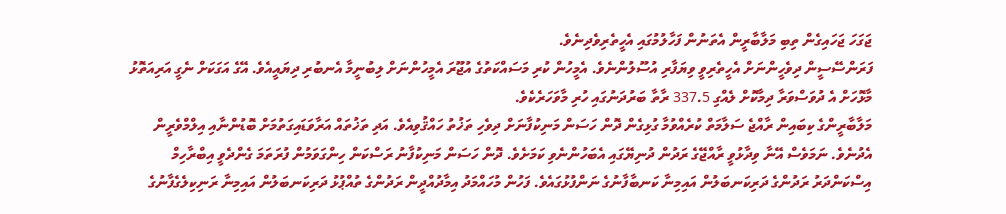ޖަގަހަ ޖަހައިގެން ތިބި މަލާބާރީން އެތަނުން ފަހާލުމުގައި އެހީތެރިވެދިނެވެ.
ފަރަންސޭސީން ދިވެހީންނަށް އެހީތެރިވީ ވިޔަފާރި އުސޫލުންނެވެ. އެމީހުން ކުރި މަސައްކަތުގެ އުޖޫރަ އެމީހުންނަށް ލިބުނީމާ އެނބުރި ދިޔައީއެވެ. އޭގެ އަގަކަށް ނެގީ އަރިއަތޮޅު މާޅޮހަށް އެ ދުވަސްވަރާ ދިމާކޮށް ލެއްގި 337.5 ރާތާ ބަރުދަނުގައި ހުރި މާވަހަރެކެވެ.
މަލާބާރީންގެ ކިބައިން ރާއްޖެ ސަލާމަތް ކުރެއްވުމާ ގުޅިގެން ދޮން ހަސަން މަނިކުފާނަށް ދިވެހި ތަޚުތު ހައްޤުވިއެވެ. އަދި ތަޚުތައް އަރާވަޑައިގަތުމަށް ބޮޑުންނާއި އިލްމްވެރީން އެދުނެވެ. ނަމަވެސް އޭނާ ވިދާޅުވީ ރާއްޖޭގެ ރަދުން ދުނިޔޭގައި އެބަހުންނެވި ކަމަށެވެ. ދޮން ހަސަން މަނިކުފާނު ރަސްކަން ހިންގަވަމުން ފުރަތަމަ ގެންދެވީ އިބްރާހިމް އިސްކަންދަރު ރަދުންގެ ދަރިކަނބަލުން އައިމިނާ ކަނބާފާނުގެ ނަންފުޅުގައެވެ. ފަހުން މުހައްމަދު އިމާދުއްދީން ރަދުންގެ ތުއްޕުޅު ދަރިކަނބަލުން އައިމިނާ ރަނިކިލެގެފާނުގެ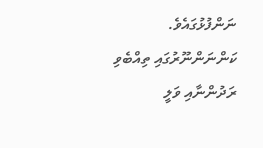ނަންފުޅުގައެވެ.
ކަންނަންނޫރުގައި ތިއްބެވި ރަދުންނާއި ވަލީ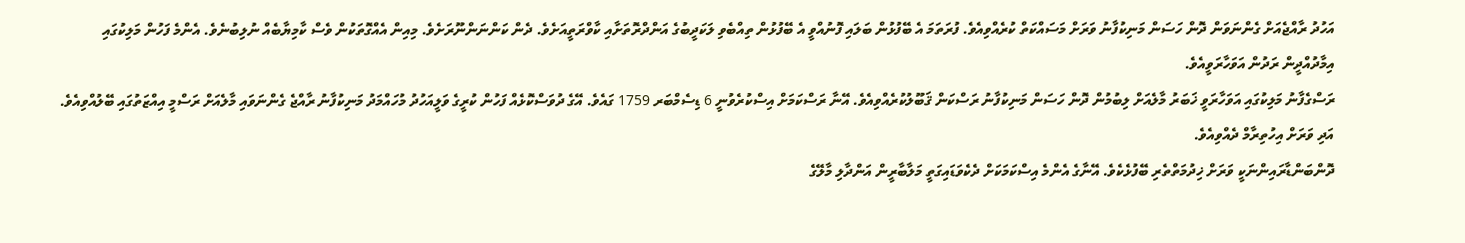އަހުދު ރާއްޖެއަށް ގެންނަވަން ދޮން ހަސަން މަނިކުފާނު ވަރަށް މަސައްކަތް ކުރެއްވިއެވެ. ފުރަތަމަ އެ ބޭފުޅުން ބަލައި ފޮނުއްވީ އެ ބޭފުޅުން ތިއްބެވި ލަކަދީބުގެ އަންދްރޮތަށާއި ކާވްރަތީއަށެވެ. ދެން ކަންނަންނޫރަށެވެ. މިއިން އެއްގޮތަކުން ވެސް ކާމިޔާބެއް ނުލިބުނެވެ. އެންމެ ފަހުން މަލިކުގައި އިމާދުއްދީން ރަދުން އަވަހާރަވީއެވެ.
ރަސްގެފާނު މަލިކުގައި އަވަހާރަވީ ޚަބަރު މާލެއަށް ލިބުމުން ދޮން ހަސަން މަނިކުފާނު ރަސްކަން ޤަބޫލުކުރެއްވިއެވެ. އޭނާ ރަސްކަމަށް އިސްކުރެވުނީ 6 ޑިސެމްބަރ 1759 ގައެވެ. އޭގެ ދުވަސްކޮޅެއް ފަހުން ކުރީގެ ވަލީއަހުދު މުހައްމަދު މަނިކުފާނު ރާއްޖެ ގެންނަވައި މާލެއަށް ރަސްމީ އިއްޒަތުގައި ބޭލުއްވިއެވެ. އަދި ވަރަށް އިހުތިރާމް ދެއްވިއެވެ.
ދޮންބަންޑާރައިންނަކީ ވަރަށް ޚިދުމަތްތެރި ބޭފުޅެކެވެ. އޭނާގެ އެންމެ އިސްކަމަކަށް ދެކެވަޑައިގަތީ މަލާބާރީން އަންދާލި މާލޭގެ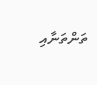ތަންތަނާއި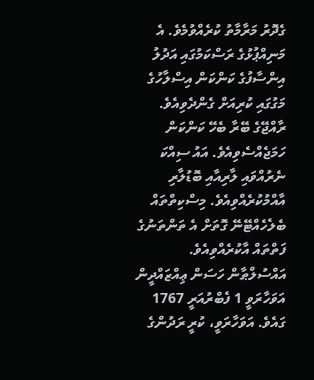ގެދޮރު މަރާމާތު ކުރެއްވުމެވެ. އެ މަނިއްޕުޅުގެ ރަސްކަމުގައި އަދުލު އިންސާފުގެ ކަންކަން އިސްލާހުގެ މަގުގައި ކުރިއަށް ގެންދެވިއެވެ. ރާއްޖޭގެ ބޭރާ ބެހޭ ކަންކަން ހަމަޖެއްސެވިއެވެ. އައު ސިއްކަ ނެރުއްވައި ލާރިއާއި ބޮޑުލާރި އާއްމުކުރެއްވިއެވެ. މިސްކިތްތައް ބެލެހެއްޓޭނޭ ގޮތަށް އެ ތަންތަނުގެ ފަތްތައް އާކުރެއްވިއެވެ.
އައްސުލްޠާން ހަސަން ޢިއްޒައްދީން އަވަހާރަވީ 1 ފެބްރުއަރީ 1767 ގައެވެ. އަވަހާރަވީ، ކުރީ ރަދުންގެ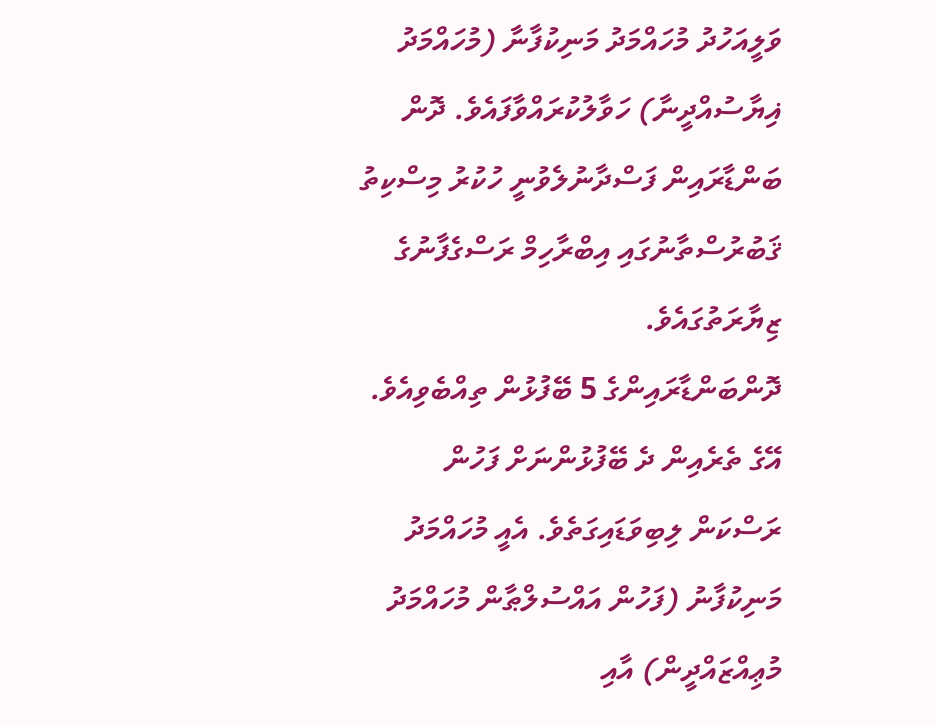ވަލީއަހުދު މުހައްމަދު މަނިކުފާނާ (މުހައްމަދު ޣިޔާސުއްދީނާ) ހަވާލުކުރައްވާފައެވެ. ދޮން ބަންޑާރައިން ފަސްދާނުލެވުނީ ހުކުރު މިސްކިތު ޤަބުރުސްތާނުގައި އިބްރާހިމް ރަސްގެފާނުގެ ޒިޔާރަތުގައެވެ.
ދޮންބަންޑާރައިންގެ 5 ބޭފުޅުން ތިއްބެވިއެވެ. އޭގެ ތެރެއިން ދެ ބޭފުޅުންނަށް ފަހުން ރަސްކަން ލިބިވަޑައިގަތެވެ. އެއީ މުހައްމަދު މަނިކުފާނު (ފަހުން އައްސުލްޠާން މުހައްމަދު މުޢިއްޒައްދީން) އާއި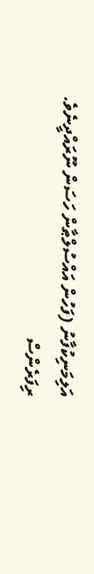އަލިމަނިކުފާނު (ފަހުން އައްސުލްޠާން ހަސަން ނޫރައްދީނެވެ.
ރިފަރެންސް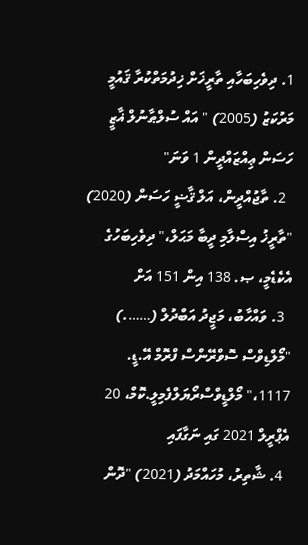1. ދިވެހިބަހާއި ތާރީޚަށް ޚިދުމަތްކުރާ ޤައުމީ މަރުކަޒު (2005) " އައް ސުލްޠާނުލް ޣާޒީ ހަސަން ޢިއްޒައްދީން 1 ވަނަ"
  2. ތާޖުއްދީން، އަލް ޤާޟީ ހަސަން (2020) "ތާރީޚު އިސްލާމި ދީބާ މަޙަލް،" ދިވެހިބަހުގެ އެކެޑެމީ، ޞ. 138 އިން 151 އަށް
  3. ވައްހާބު، މަޖީދު އަބްދުލް (…….) "މޯލްޑިވްސް ސޮވްރޭންސް ފްރޮމް އޭ.ޑީ. 1117،" މޯލްޑީވްސްރޯޔަލްފެމިލީ.ކޮމް، 20 އެޕްރީލް 2021 ގައި ނަގާފައި
  4. ޝާތިރު، މުހައްމަދު (2021) "ދޮން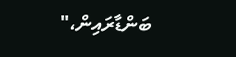ބަންޑާރައިން،"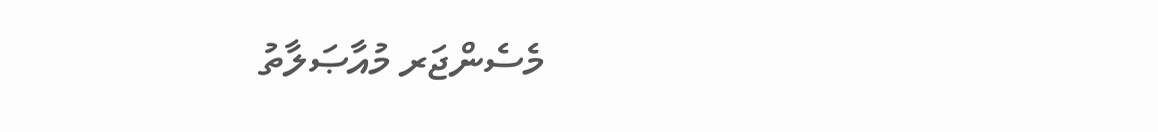މެސެންޖަރ މުއާޞަލާތު